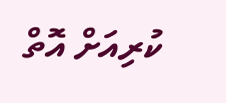ކުރިއަށް އޮތް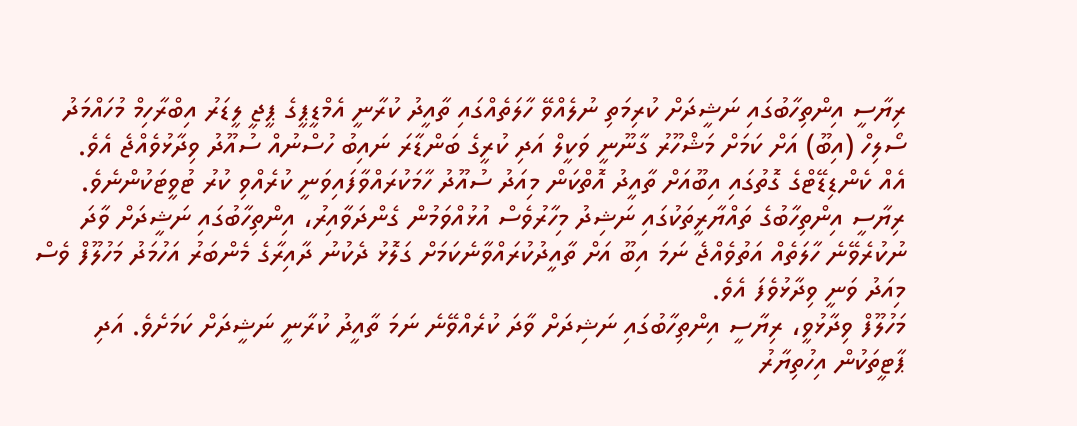ރިޔާސީ އިންތިހާބުގައި ނަޝީދަށް ކުރިމަތި ނުލެއްވޭ ހާލަތެއްގައި ތާއީދު ކުރާނީ އެމްޑީޕީގެ ޕީޖީ ލީޑަރު އިބްރާހިމް މުހައްމަދު ސޯލިހް (އިބޫ) އަށް ކަމަށް މަޝްހޫރު ގާނޫނީ ވަކީލް އަދި ކުރީގެ ބަންޑާރަ ނައިބު ހުސްނުއް ސުއޫދު ވިދާޅުވެއްޖެ އެވެ.
އެއް ކެންޑިޑޭޓްގެ ގޮތުގައި އިބޫއަށް ތާއީދު އޮތްކަން މިއަދު ސުއޫދު ހާމަކުރައްވާފައިވަނީ ކުރެއްވި ކުރު ޓުވީޓަކުންނެވެ. ރިޔާސީ އިންތިހާބުގެ ތައްޔާރީތަކުގައި ނަޝިދު މިހާރުވެސް އުޅުއްވަމުން ގެންދަވާއިރު، އިންތިހާބުގައި ނަޝީދަށް ވާދަ ނުކުރެވޭނެ ހާލަތެއް އަތުވެއްޖެ ނަމަ އިބޫ އަށް ތާއީދުކުރައްވާނެކަމަށް ގަލޮޅު ދެކުނު ދާއިރާގެ މެންބަރު އަހުމަދު މަހުލޫފް ވެސް މިއަދު ވަނީ ވިދާޅުވެފަ އެވެ.
މަހުލޫފް ވިދާޅުވީ، ރިޔާސީ އިންތިހާބުގައި ނަޝިދަށް ވާދަ ކުރެއްވޭނެ ނަމަ ތާއީދު ކުރާނީ ނަޝީދަށް ކަމަށެވެ. އަދި ޕާޓީތަކުން އިހުތިޔާރު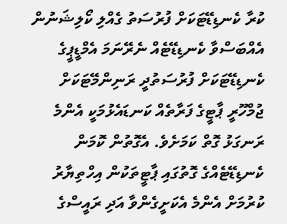ކުރާ ކެނޑިޑޭޓަކަށް ފުރުސަތު ގެއްލި ކޯލިޝަނުން އެއްބަސްވާ ކެނޑިޑޭޓެއް ނެރޭނަމަ އެމްޑީޕީގެ ކެނޑިޑޭޓަކަށް ފުރުސަތުދީ ރަނިންމޭޓަކަށް ޖުމްހޫރީ ޕާޓީގެ ފަރާތެއް ކަނޑައެޅުމަކީ އެންމެ ރަނގަޅު ގޮތް ކަމަށެވެ. އެގޮތުން ކޮމަން ކެނޑިޑޭޓެއްގެ ގޮތުގައި ޕާޓީތަކުން އިހްތިޔާރު ކުރުމަށް އެންމެ އެކަށީގެންވާ އަދި ރައީސްގެ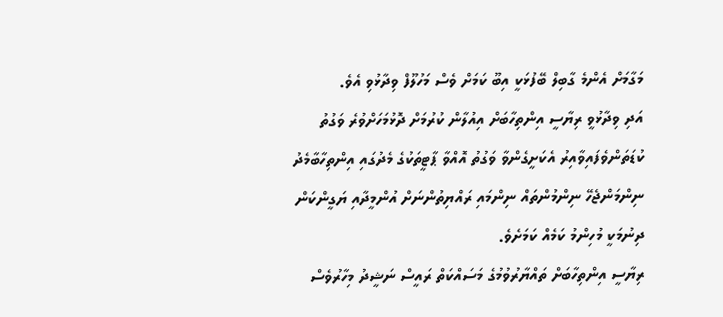މަގާމަށް އެންމެ ގާބިލް ބޭފުޅަކީ އިބޫ ކަމަށް ވެސް މަހުލޫފް ވިދާޅުވި އެވެ.
އަދި ވިދާޅުވީ ރިޔާސީ އިންތިހާބަށް އިއުލާން ކުރުމަށް ދޮޅުމަހަށްވުރެ ވަގުތު ކުޑަތަންވެފައިވާއިރު އެކަށީގެންވާ ވަގުތު އޮއްވާ ޕާޓީތަކުގެ މެދުގައި އިންތިހާބާމެދު ނިންމަންޖެހޭ ނިންމުންތައް ނިންމައި ރައްޔިތުންނަށް އުންމީދާއި ޔަގީންކަން ދިނުމަކީ މުހިންމު ކަމެއް ކަމަށެވެ.
ރިޔާސީ އިންތިހާބަށް ތައްޔާރުވުމުގެ މަސައްކަތް ރައީސް ނަޝީދު މިހާރުވެސް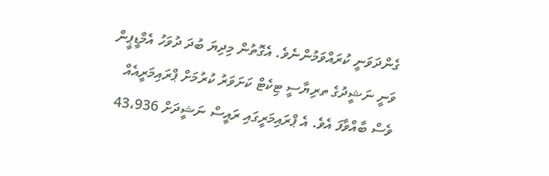ގެންދަވަނީ ކުރައްވަމުންނެވެ. އެގޮތުން މިދިޔަ ބުދަ ދުވަހު އެމްޑީޕީން ވަނީ ނަޝީދުގެ ތރިޔާސީ ޓިކެޓް ކަށަވަރު ކުރުމަށް ޕްރައިމަރީއެއް ވެސް ބާއްވާފަ އެވެ. އެ ޕްރައިމަރީގައި ރައީސް ނަޝީދަށް 43،936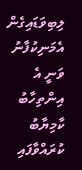ލިބިވަޑައިގެން އެމަނިކުފާނު ވަނީ އެ އިންތިހާބު ކާމިޔާބު ކުރައްވާފައި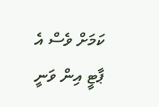ކަމަށް ވެސް އެ ޕާޓީ އިން ވަނީ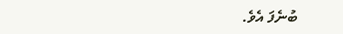ބުނެފަ އެވެ.